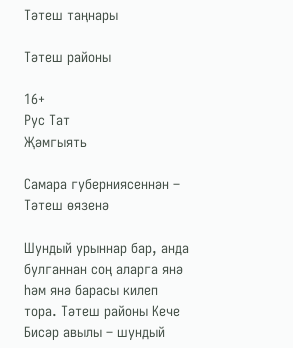Тәтеш таңнары

Тәтеш районы

16+
Рус Тат
Җәмгыять

Самара губерниясеннән – Тәтеш өязенә

Шундый урыннар бар, анда булганнан соң аларга янә һәм янә барасы килеп тора. Тәтеш районы Кече Бисәр авылы – шундый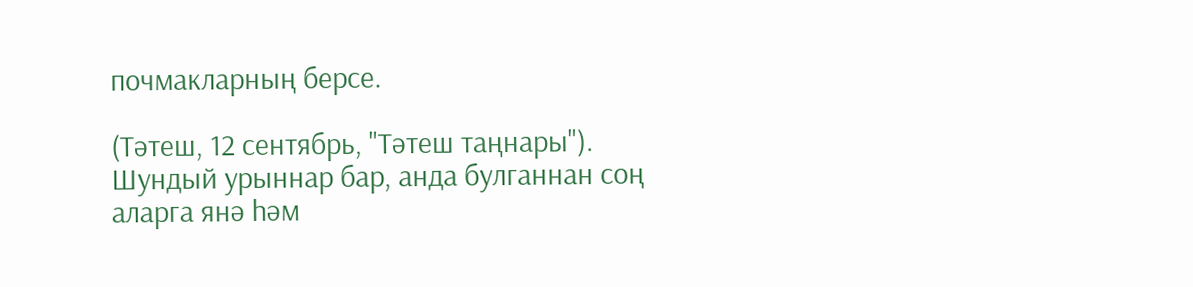почмакларның берсе.

(Тәтеш, 12 сентябрь, "Тәтеш таңнары").  Шундый урыннар бар, анда булганнан соң аларга янә һәм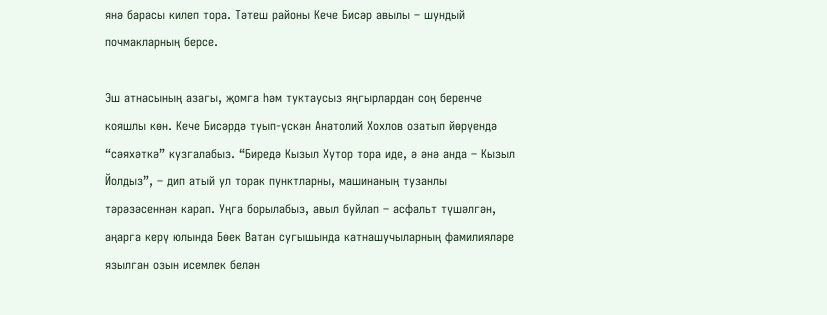янә барасы килеп тора. Тәтеш районы Кече Бисәр авылы – шундый почмакларның берсе.

Эш атнасының азагы, җомга һәм туктаусыз яңгырлардан соң беренче кояшлы көн. Кече Бисәрдә туып-үскән Анатолий Хохлов озатып йөрүендә “сәяхәткә” кузгалабыз. “Биредә Кызыл Хутор тора иде, ә әнә анда – Кызыл Йолдыз”, – дип атый ул торак пунктларны, машинаның тузанлы тәрәзәсеннән карап. Уңга борылабыз, авыл буйлап – асфальт түшәлгән, аңарга керү юлында Бөек Ватан сугышында катнашучыларның фамилияләре язылган озын исемлек белән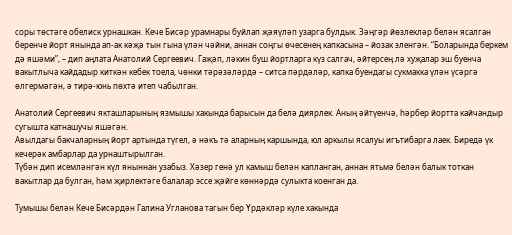соры төстәге обелиск урнашкан. Кече Бисәр урамнары буйлап җәяүләп узарга булдык. Зәңгәр йөзлекләр белән ясалган беренче йорт янында ап-ак кәҗә тын гына үлән чәйни, аннан соңгы өчесенең капкасына – йозак эленгән. “Боларында беркем дә яшәми”, – дип аңлата Анатолий Сергеевич. Гаҗәп, ләкин буш йортларга күз салгач, әйтерсең лә хуҗалар эш буенча вакытлыча кайдадыр киткән кебек тоела, чөнки тәрәзәләрдә – ситса пәрдәләр, капка буендагы сукмакка үлән үсәргә өлгермәгән, ә тирә-юнь пөхтә итеп чабылган.

Анатолий Сергеевич якташларының язмышы хакында барысын да белә диярлек. Аның әйтүенчә, һәрбер йортта кайчандыр сугышта катнашучы яшәгән.
Авылдагы бакчаларның йорт артында түгел, ә нәкъ тә аларның каршында, юл аркылы ясалуы игътибарга лаек. Биредә үк кечерәк амбарлар да урнаштырылган.
Түбән дип исемләнгән күл яныннан узабыз. Хәзер генә ул камыш белән капланган, аннан ятьмә белән балык тоткан вакытлар да булган, һәм җирлектәге балалар эссе җәйге көннәрдә сулыкта коенган да.

Тумышы белән Кече Бисәрдән Галина Угланова тагын бер Үрдәкләр күле хакында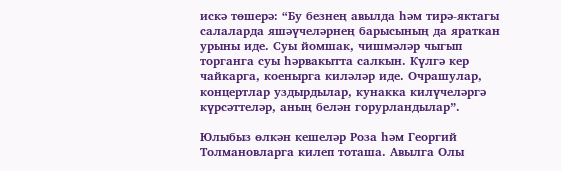искә төшерә: “Бу безнең авылда һәм тирә-яктагы салаларда яшәүчеләрнең барысының да яраткан урыны иде. Суы йомшак, чишмәләр чыгып торганга суы һәрвакытта салкын. Күлгә кер чайкарга, коенырга киләләр иде. Очрашулар, концертлар уздырдылар, кунакка килүчеләргә күрсәттеләр, аның белән горурландылар”.

Юлыбыз өлкән кешеләр Роза һәм Георгий Толмановларга килеп тоташа. Авылга Олы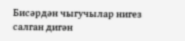Бисәрдән чыгучылар нигез салган дигән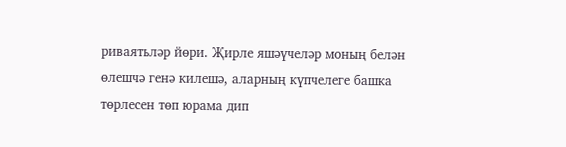риваятьләр йөри. Җирле яшәүчеләр моның белән өлешчә генә килешә, аларның күпчелеге башка төрлесен төп юрама дип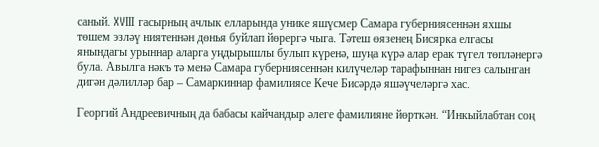саный. XVIII гасырның ачлык елларында унике яшүсмер Самара губерниясеннән яхшы төшем эзләү ниятеннән дөнья буйлап йөрергә чыга. Тәтеш өязенең Бисярка елгасы янындагы урыннар аларга уңдырышлы булып күренә, шуңа күрә алар ерак түгел төпләнергә була. Авылга нәкъ тә менә Самара губерниясеннән килүчеләр тарафыннан нигез салынган дигән дәлилләр бар – Самаркиннар фамилиясе Кече Бисәрдә яшәүчеләргә хас.

Георгий Андреевичның да бабасы кайчандыр әлеге фамилияне йөрткән. “Инкыйлабтан соң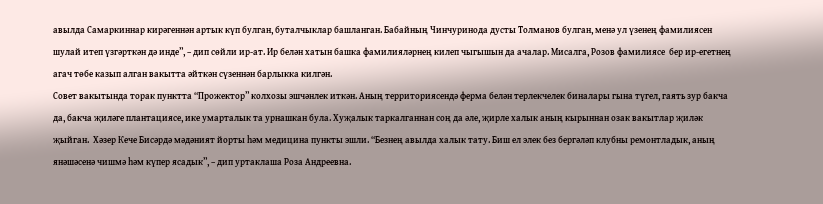авылда Самаркиннар кирәгеннән артык күп булган, буталчыклар башланган. Бабайның Чинчуринода дусты Толманов булган, менә ул үзенең фамилиясен шулай итеп үзгәрткән дә инде”, – дип сөйли ир-ат. Ир белән хатын башка фамилияләрнең килеп чыгышын да ачалар. Мисалга, Розов фамилиясе  бер ир-егетнең агач төбе казып алган вакытта әйткән сүзеннән барлыкка килгән.
Совет вакытында торак пунктта “Прожектор” колхозы эшчәнлек иткән. Аның территориясендә ферма белән терлекчелек биналары гына түгел, гаять зур бакча да, бакча җиләге плантациясе, ике умарталык та урнашкан була. Хуҗалык таркалганнан соң да әле, җирле халык аның кырыннан озак вакытлар җиләк җыйган.  Хәзер Кече Бисәрдә мәдәният йорты һәм медицина пункты эшли. “Безнең авылда халык тату. Биш ел элек без бергәләп клубны ремонтладык, аның янәшәсенә чишмә һәм күпер ясадык”, – дип уртаклаша Роза Андреевна.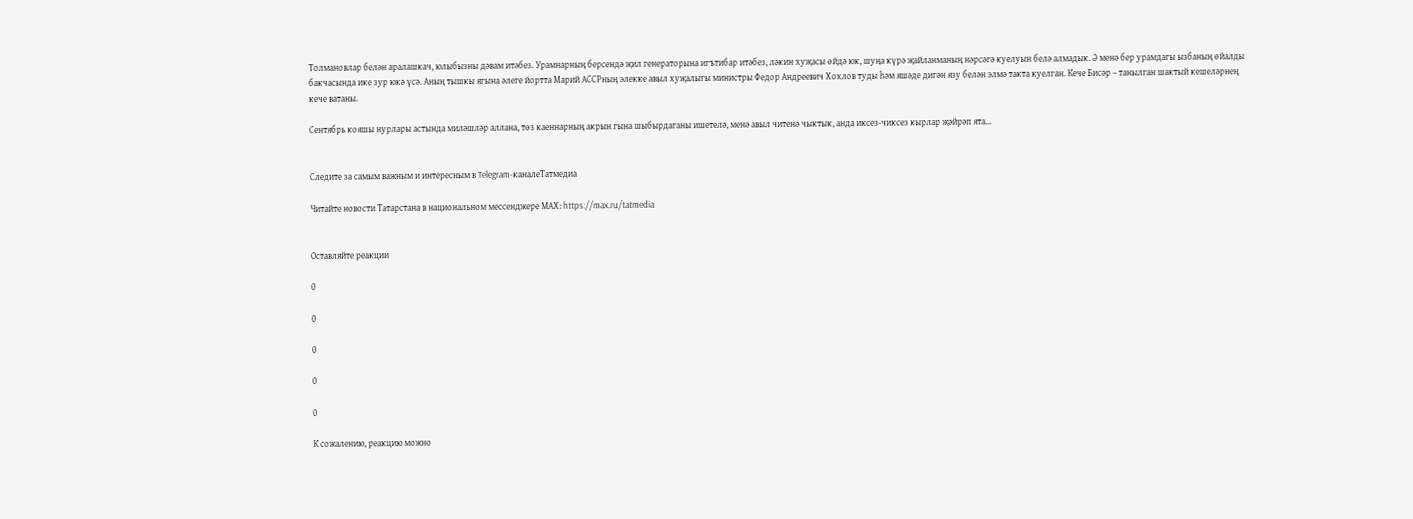Толмановлар белән аралашкач, юлыбызны дәвам итәбез. Урамнарның берсендә җил генераторына игътибар итәбез, ләкин хуҗасы өйдә юк, шуңа күрә җайланманың нәрсәгә куелуын белә алмадык. Ә менә бер урамдагы ызбаның өйалды бакчасында ике зур юкә үсә. Аның тышкы ягына әлеге йортта Марий АССРның элекке авыл хуҗалыгы министры Федор Андреевич Хохлов туды һәм яшәде дигән язу белән элмә такта куелган. Кече Бисәр – танылган шактый кешеләрнең кече ватаны.

Сентябрь кояшы нурлары астында миләшләр аллана, төз каеннарның акрын гына шыбырдаганы ишетелә, менә авыл читенә чыктык, анда иксез-чиксез кырлар җәйрәп ята...


Следите за самым важным и интересным в Telegram-каналеТатмедиа

Читайте новости Татарстана в национальном мессенджере MАХ: https://max.ru/tatmedia


Оставляйте реакции

0

0

0

0

0

К сожалению, реакцию можно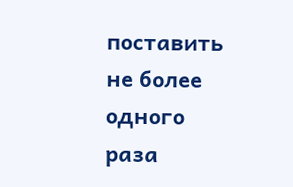поставить не более одного раза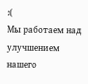:(
Мы работаем над улучшением нашего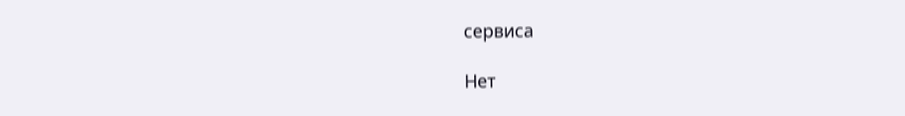сервиса

Нет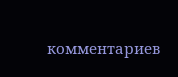комментариев